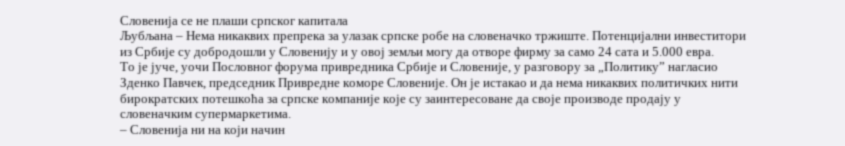Словенија се не плаши српског капитала
Љубљана – Нема никаквих препрека за улазак српске робе на словеначко тржиште. Потенцијални инвеститори из Србије су добродошли у Словенију и у овој земљи могу да отворе фирму за само 24 сата и 5.000 евра.
То је јуче, уочи Пословног форума привредника Србије и Словеније, у разговору за „Политику” нагласио Зденко Павчек, председник Привредне коморе Словеније. Он је истакао и да нема никаквих политичких нити бирократских потешкоћа за српске компаније које су заинтересоване да своје производе продају у словеначким супермаркетима.
– Словенија ни на који начин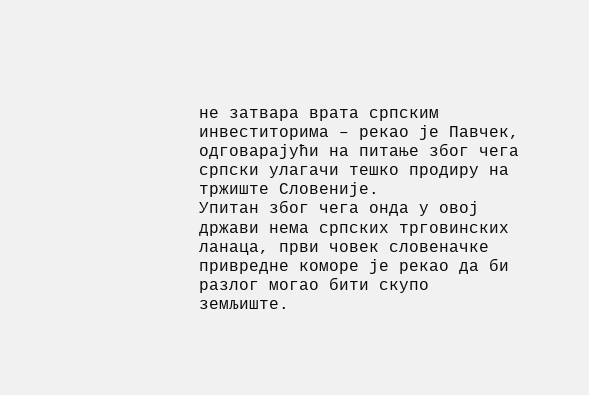не затвара врата српским инвеститорима – рекао је Павчек, одговарајући на питање због чега српски улагачи тешко продиру на тржиште Словеније.
Упитан због чега онда у овој држави нема српских трговинских ланаца, први човек словеначке привредне коморе је рекао да би разлог могао бити скупо земљиште.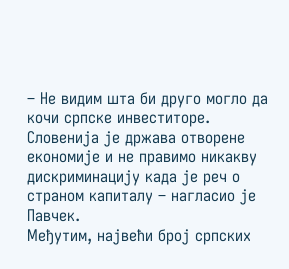– Не видим шта би друго могло да кочи српске инвеститоре. Словенија је држава отворене економије и не правимо никакву дискриминацију када је реч о страном капиталу – нагласио је Павчек.
Међутим, највећи број српских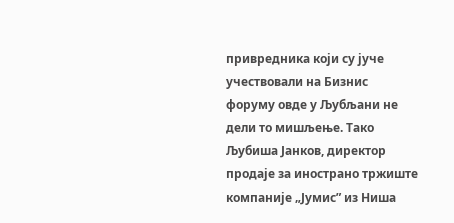привредника који су јуче учествовали на Бизнис форуму овде у Љубљани не дели то мишљење. Тако Љубиша Јанков, директор продаје за инострано тржиште компаније „Јумис” из Ниша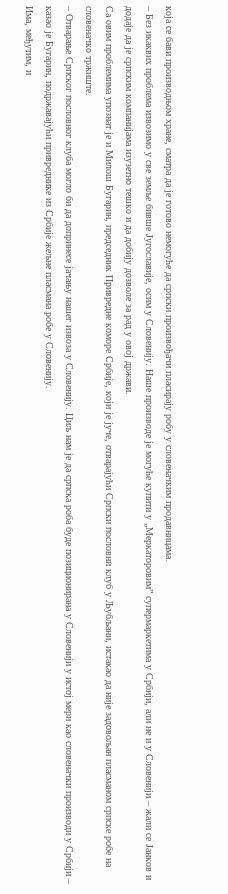која се бави производњом хране, сматра да је готово немогуће да српски произвођачи пласирају робу у словеначким продавницама.
– Без икаквих проблема извозимо у све земље бивше Југославије, осим у Словенију. Наше производе је могуће купити у „Меркаторовим” супермаркетима у Србији, али не и у Словенији – жали се Јанков и додаје да је српским компанијама изузетно тешко и да добију дозволе за рад у овој држави.
Са овим проблемима упознат је и Милош Бугарин, председник Привредне коморе Србије, који је јуче, отварајући Српски пословни клуб у Љубљани, истакао да није задовољан пласманом српске робе на словеначко тржиште.
– Отварање Српског пословног клуба могло би да допринесе јачању нашег извоза у Словенију. Циљ нам је да српска роба буде позиционирана у Словенији у истој мери као словеначки производи у Србији – казао је Бугарин, подржавајући привреднике из Србије жељне пласмана робе у Словенију.
Има, међутим, и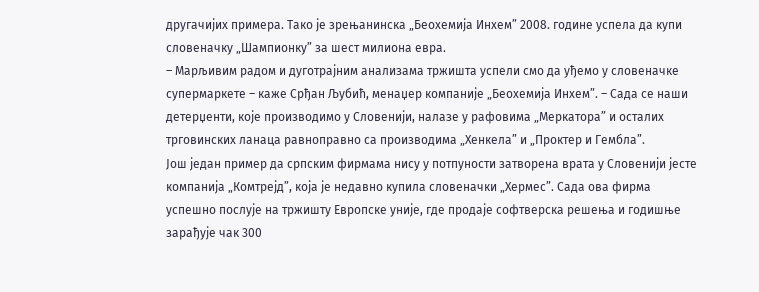другачијих примера. Тако је зрењанинска „Беохемија Инхем” 2008. године успела да купи словеначку „Шампионку” за шест милиона евра.
– Марљивим радом и дуготрајним анализама тржишта успели смо да уђемо у словеначке супермаркете – каже Срђан Љубић, менаџер компаније „Беохемија Инхем”. – Сада се наши детерџенти, које производимо у Словенији, налазе у рафовима „Меркатора” и осталих трговинских ланаца равноправно са производима „Хенкела” и „Проктер и Гембла”.
Још један пример да српским фирмама нису у потпуности затворена врата у Словенији јесте компанија „Комтрејд”, која је недавно купила словеначки „Хермес”. Сада ова фирма успешно послује на тржишту Европске уније, где продаје софтверска решења и годишње зарађује чак 300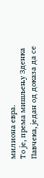милиона евра.
То је, према мишљењу Зденка Павчека, један од доказа да се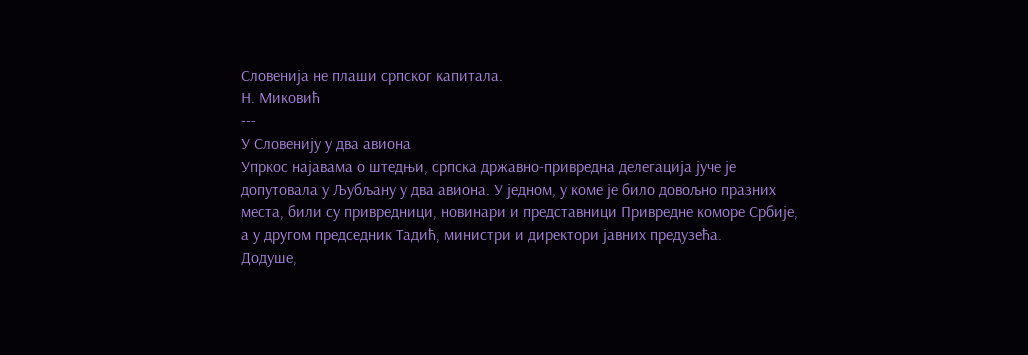Словенија не плаши српског капитала.
Н. Миковић
---
У Словенију у два авиона
Упркос најавама о штедњи, српска државно-привредна делегација јуче је допутовала у Љубљану у два авиона. У једном, у коме је било довољно празних места, били су привредници, новинари и представници Привредне коморе Србије, а у другом председник Тадић, министри и директори јавних предузећа.
Додуше,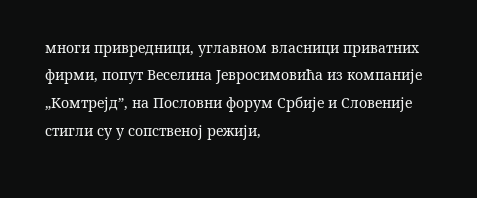многи привредници, углавном власници приватних фирми, попут Веселина Јевросимовића из компаније „Комтрејд”, на Пословни форум Србије и Словеније стигли су у сопственој режији,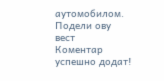аутомобилом.
Подели ову вест
Комeнтар успeшно додат!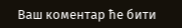Ваш комeнтар ћe бити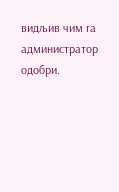видљив чим га администратор одобри.